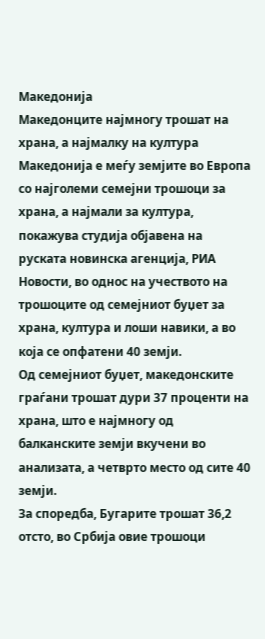Македонија
Mакедонците најмногу трошат на храна, а најмалку на култура
Македонија е меѓу земјите во Европа со најголеми семејни трошоци за храна, а најмали за култура, покажува студија објавена на руската новинска агенција, РИА Новости, во однос на учеството на трошоците од семејниот буџет за храна, култура и лоши навики, а во која се опфатени 40 земји.
Од семејниот буџет, македонските граѓани трошат дури 37 проценти на храна, што е најмногу од балканските земји вкучени во анализата, а четврто место од сите 40 земји.
За споредба, Бугарите трошат 36,2 отсто, во Србија овие трошоци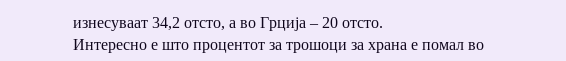изнесуваат 34,2 отсто, а во Грција – 20 отсто.
Интересно е што процентот за трошоци за храна е помал во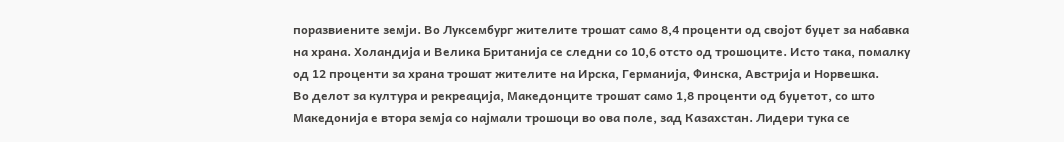поразвиените земји. Во Луксембург жителите трошат само 8,4 проценти од својот буџет за набавка на храна. Холандија и Велика Британија се следни со 10,6 отсто од трошоците. Исто така, помалку од 12 проценти за храна трошат жителите на Ирска, Германија, Финска, Австрија и Норвешка.
Во делот за култура и рекреација, Македонците трошат само 1,8 проценти од буџетот, со што Македонија е втора земја со најмали трошоци во ова поле, зад Казахстан. Лидери тука се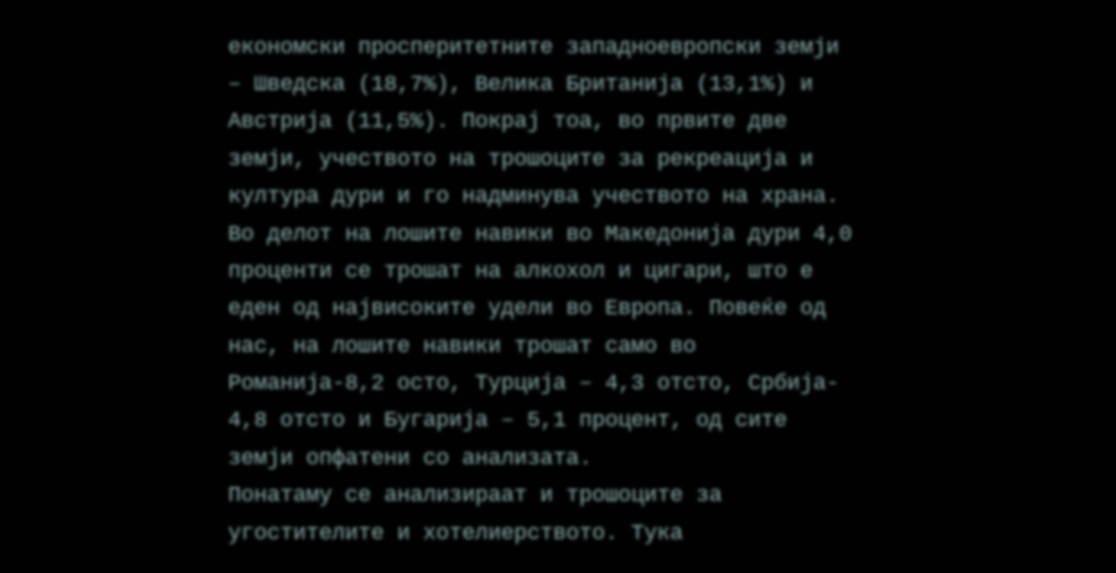економски просперитетните западноевропски земји – Шведска (18,7%), Велика Британија (13,1%) и Австрија (11,5%). Покрај тоа, во првите две земји, учеството на трошоците за рекреација и култура дури и го надминува учеството на храна.
Во делот на лошите навики во Македонија дури 4,0 проценти се трошат на алкохол и цигари, што е еден од највисоките удели во Европа. Повеќе од нас, на лошите навики трошат само во Романија-8,2 осто, Турција – 4,3 отсто, Србија- 4,8 отсто и Бугарија – 5,1 процент, од сите земји опфатени со анализата.
Понатаму се анализираат и трошоците за угостителите и хотелиерството. Тука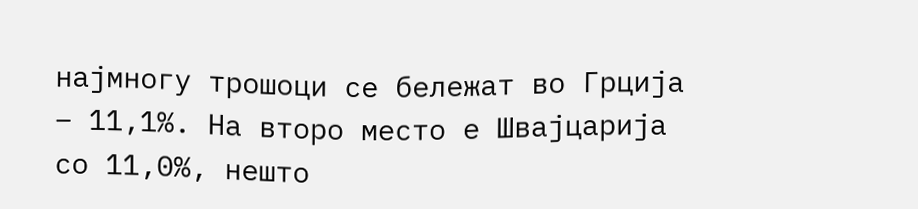најмногу трошоци се бележат во Грција – 11,1%. На второ место е Швајцарија со 11,0%, нешто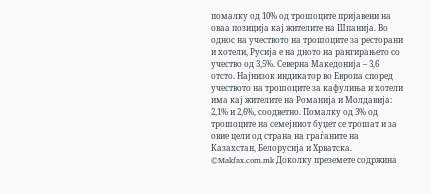помалку од 10% од трошоците пријавени на оваа позиција кај жителите на Шпанија. Во однос на учеството на трошоците за ресторани и хотели, Русија е на дното на рангирањето со учество од 3,5%. Северна Македонија – 3,6 отсто. Најнизок индикатор во Европа според учеството на трошоците за кафулиња и хотели има кај жителите на Романија и Молдавија: 2,1% и 2,6%, соодветно. Помалку од 3% од трошоците на семејниот буџет се трошат и за овие цели од страна на граѓаните на Казахстан, Белорусија и Хрватска.
©Makfax.com.mk Доколку преземете содржина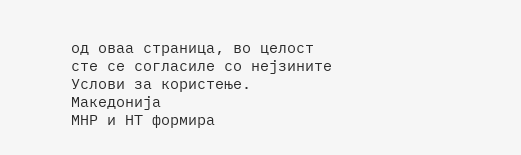од оваа страница, во целост сте се согласиле со нејзините Услови за користење.
Македонија
МНР и НТ формира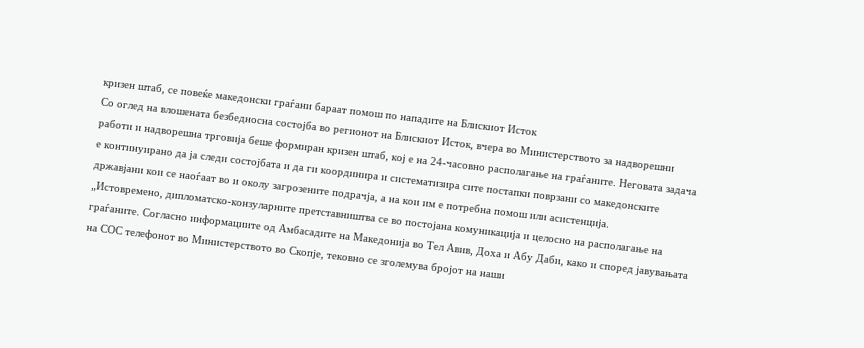кризен штаб, се повеќе македонски граѓани бараат помош по нападите на Блискиот Исток
Со оглед на влошената безбедносна состојба во регионот на Блискиот Исток, вчера во Министерството за надворешни работи и надворешна трговија беше формиран кризен штаб, кој е на 24-часовно располагање на граѓаните. Неговата задача е континуирано да ја следи состојбата и да ги координира и систематизира сите постапки поврзани со македонските државјани кои се наоѓаат во и околу загрозените подрачја, а на кои им е потребна помош или асистенција.
„Истовремено, дипломатско-конзуларните претставништва се во постојана комуникација и целосно на располагање на граѓаните. Согласно информациите од Амбасадите на Македонија во Тел Авив, Доха и Абу Даби, како и според јавувањата на СОС телефонот во Министерството во Скопје, тековно се зголемува бројот на наши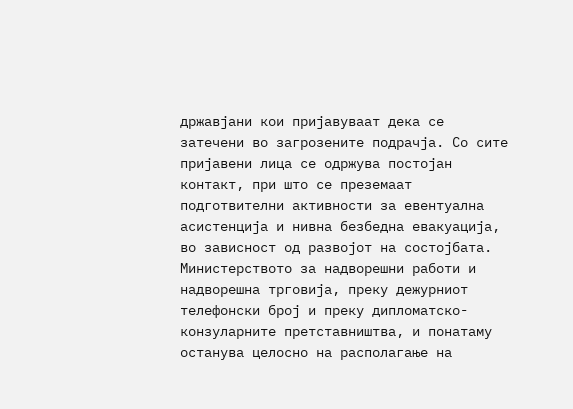државјани кои пријавуваат дека се затечени во загрозените подрачја. Со сите пријавени лица се одржува постојан контакт, при што се преземаат подготвителни активности за евентуална асистенција и нивна безбедна евакуација, во зависност од развојот на состојбата. Министерството за надворешни работи и надворешна трговија, преку дежурниот телефонски број и преку дипломатско-конзуларните претставништва, и понатаму останува целосно на располагање на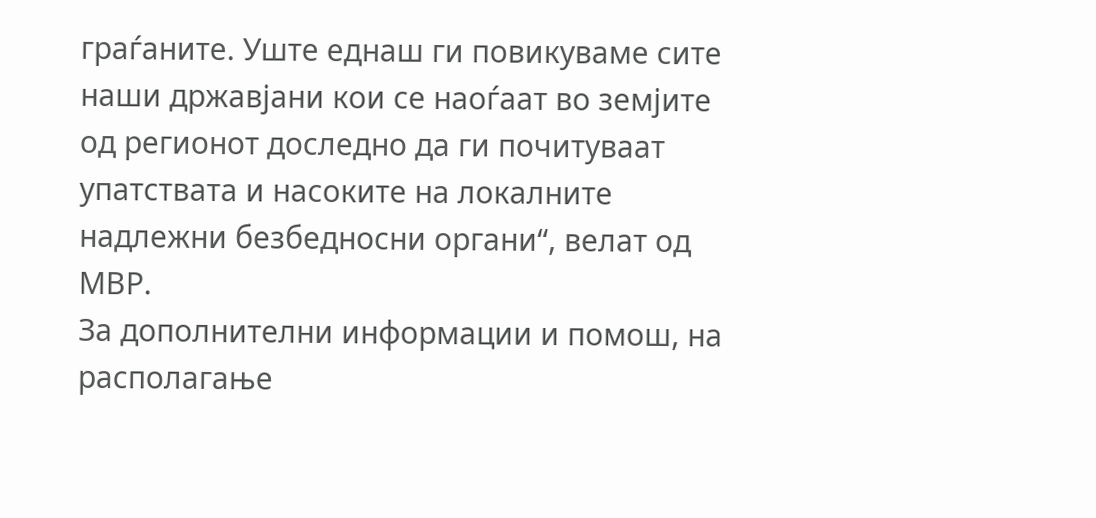граѓаните. Уште еднаш ги повикуваме сите наши државјани кои се наоѓаат во земјите од регионот доследно да ги почитуваат упатствата и насоките на локалните надлежни безбедносни органи“, велат од МВР.
За дополнителни информации и помош, на располагање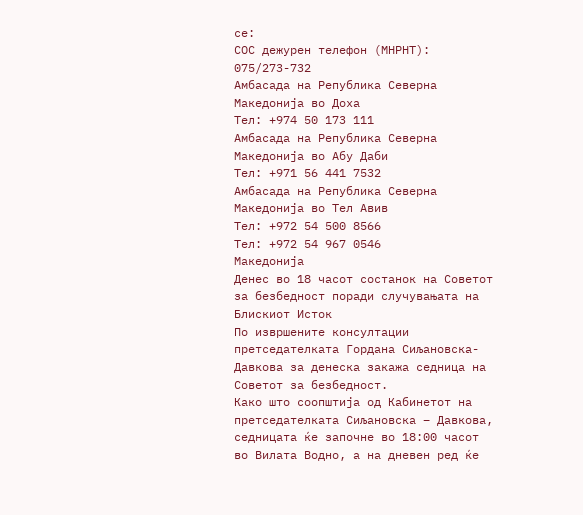се:
СОС дежурен телефон (МНРНТ):
075/273-732
Амбасада на Република Северна Македонија во Доха
Тел: +974 50 173 111
Амбасада на Република Северна Македонија во Абу Даби
Тел: +971 56 441 7532
Амбасада на Република Северна Македонија во Тел Авив
Тел: +972 54 500 8566
Тел: +972 54 967 0546
Македонија
Денес во 18 часот состанок на Советот за безбедност поради случувањата на Блискиот Исток
По извршените консултации претседателката Гордана Сиљановска-Давкова за денеска закажа седница на Советот за безбедност.
Како што соопштија од Кабинетот на претседателката Сиљановска – Давкова, седницата ќе започне во 18:00 часот во Вилата Водно, а на дневен ред ќе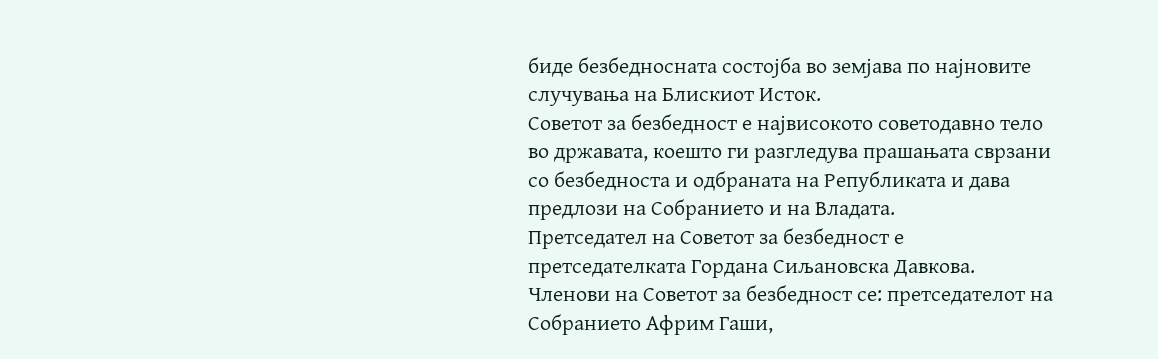биде безбедносната состојба во земјава по најновите случувања на Блискиот Исток.
Советот за безбедност е највисокото советодавно тело во државата, коешто ги разгледува прашањата сврзани со безбедноста и одбраната на Републиката и дава предлози на Собранието и на Владата.
Претседател на Советот за безбедност е претседателката Гордана Сиљановска Давкова.
Членови на Советот за безбедност се: претседателот на Собранието Африм Гаши,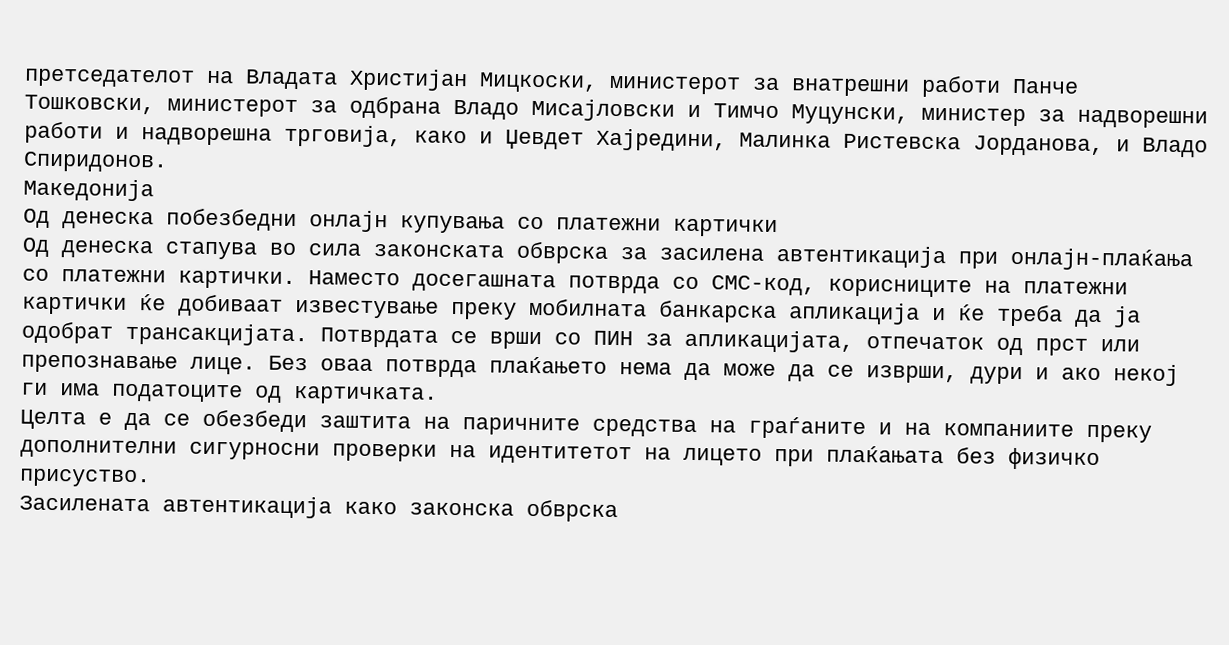претседателот на Владата Христијан Мицкоски, министерот за внатрешни работи Панче Тошковски, министерот за одбрана Владо Мисајловски и Тимчо Муцунски, министер за надворешни работи и надворешна трговија, како и Џевдет Хајредини, Малинка Ристевска Јорданова, и Владо Спиридонов.
Македонија
Од денеска побезбедни онлајн купувања со платежни картички
Од денеска стапува во сила законската обврска за засилена автентикација при онлајн-плаќања со платежни картички. Наместо досегашната потврда со СМС-код, корисниците на платежни картички ќе добиваат известување преку мобилната банкарска апликација и ќе треба да ја одобрат трансакцијата. Потврдата се врши со ПИН за апликацијата, отпечаток од прст или препознавање лице. Без оваа потврда плаќањето нема да може да се изврши, дури и ако некој ги има податоците од картичката.
Целта е да се обезбеди заштита на паричните средства на граѓаните и на компаниите преку дополнителни сигурносни проверки на идентитетот на лицето при плаќањата без физичко присуство.
Засилената автентикација како законска обврска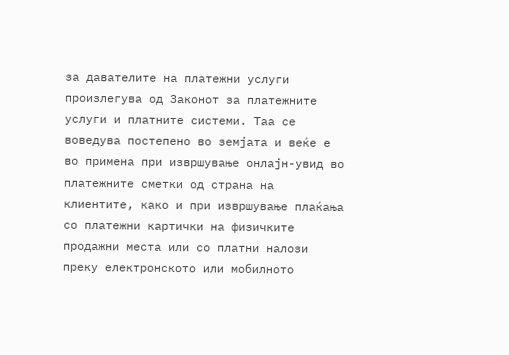за давателите на платежни услуги произлегува од Законот за платежните услуги и платните системи. Таа се воведува постепено во земјата и веќе е во примена при извршување онлајн-увид во платежните сметки од страна на клиентите, како и при извршување плаќања со платежни картички на физичките продажни места или со платни налози преку електронското или мобилното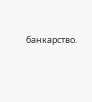банкарство.